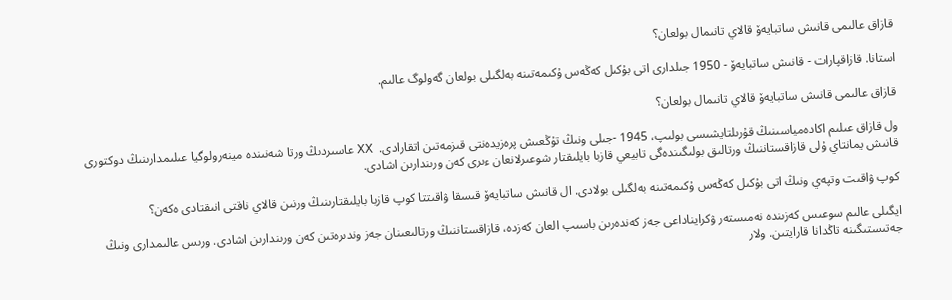قازاق عالىمى قانىش ساتبايەۆ قالاي تانىمال بولعان؟

استانا. قازاقپارات - قانىش ساتبايەۆ - 1950 جىلدارى اتى بۇكىل كەڭەس ۇكىمەتىنە بەلگىلى بولعان گەولوگ عالىم.

قازاق عالىمى قانىش ساتبايەۆ قالاي تانىمال بولعان؟

ول قازاق عىلىم اكادەمياسىنىڭ قۇرىلتايشىسى بولىپ، 1945 -جىلى ونىڭ تۇڭعىش پرەزيدەنتى قىزمەتىن اتقارادى.  ⅩⅩ عاسىردىڭ ورتا شەنىندە مينەرولوگيا عىلىمدارىنىڭ دوكتورى قانىش يمانتاي ۇلى قازاقستاننىڭ ورتالىق بولىگىندەگى تابيعي قازبا بايلىقتار شوعىرلانعان ءىرى كەن ورىندارىن اشادى.

كوپ ۋاقىت وتپەي ونىڭ اتى بۇكىل كەڭەس ۇكىمەتىنە بەلگىلى بولادى. ال قانىش ساتبايەۆ قىسقا ۋاقىتتا كوپ قازبا بايلىقتارىنىڭ ورنىن قالاي ناقتى انىقتادى ەكەن؟

ايگىلى عالىم سوعىس كەزىندە نەمىستەر ۋكرايناداعى جەز كەندەرىن باسىپ العان كەزدە، قازاقستاننىڭ ورتالىعىنان جەز وندىرەتىن كەن ورىندارىن اشادى. ورىس عالىمدارى ونىڭ جەتىستىگىنە تاڭدانا قارايتىن. ولار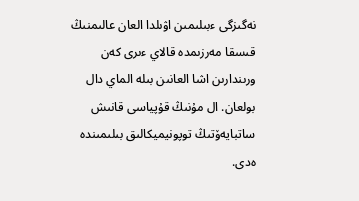نەگىزگى ءبىلىمىن اۋىلدا العان عالىمنىڭ قىسقا مەرزىمدە قالاي ءىرى كەن ورىندارىن اشا العانىن بىلە الماي دال بولعان. ال مۇنىڭ قۇپياسى قانىش ساتبايەۆتىڭ توپونيميكالىق بىلىمىندە ەدى.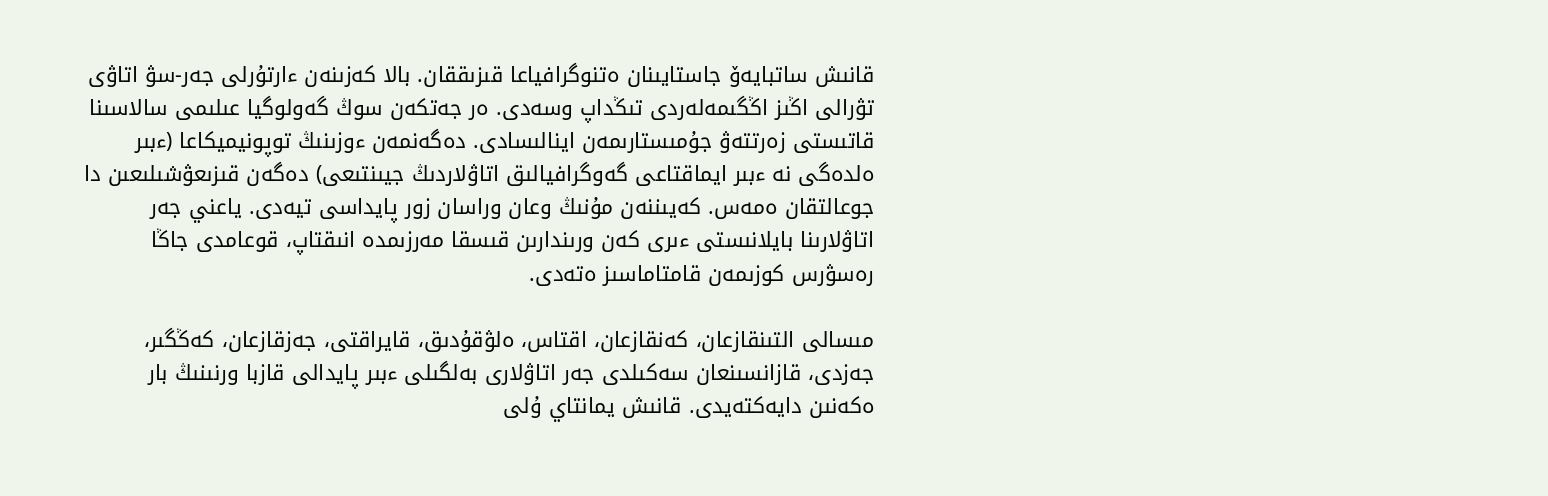قانىش ساتبايەۆ جاستايىنان ەتنوگرافياعا قىزىققان. بالا كەزىنەن ءارتۇرلى جەر-سۋ اتاۋى تۋرالى اڭىز اڭگىمەلەردى تىڭداپ وسەدى. ەر جەتكەن سوڭ گەولوگيا عىلىمى سالاسىنا قاتىستى زەرتتەۋ جۇمىستارىمەن اينالىسادى. دەگەنمەن ءوزىنىڭ توپونيميكاعا (ءبىر ەلدەگى نە ءبىر ايماقتاعى گەوگرافيالىق اتاۋلاردىڭ جيىنتىعى) دەگەن قىزىعۋشىلىعىن دا جوعالتقان ەمەس. كەيىننەن مۇنىڭ وعان وراسان زور پايداسى تيەدى. ياعني جەر اتاۋلارىنا بايلانىستى ءىرى كەن ورىندارىن قىسقا مەرزىمدە انىقتاپ، قوعامدى جاڭا رەسۋرس كوزىمەن قامتاماسىز ەتەدى.

مىسالى التىنقازعان، كەنقازعان، اقتاس، ەلۋقۇدىق، قايراقتى، جەزقازعان، كەڭگىر، جەزدى، قازانسىنعان سەكىلدى جەر اتاۋلارى بەلگىلى ءبىر پايدالى قازبا ورنىنىڭ بار ەكەنىن دايەكتەيدى. قانىش يمانتاي ۇلى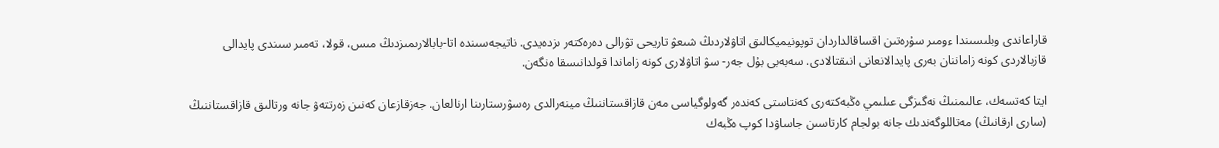قاراعاندى وبلىسىندا ءومىر سۇرەتىن اقساقالداردان توپونيميكالىق اتاۋلاردىڭ شىعۋ تاريحى تۋرالى دەرەكتەر ىزدەيدى. ناتيجەسىندە اتا-بابالارىمىزدىڭ مىس، قولا، تەمىر سىندى پايدالى قازبالاردى كونە زاماننان بەرى پايدالانعانى انىقتالادى. سەبەبى بۇل جەر- سۋ اتاۋلارى كونە زاماندا قولدانىسقا ەنگەن.

ايتا كەتسەك، عالىمنىڭ نەگىزگى عىلىمي ەڭبەكتەرى كەنتاستى كەندەر گەولوگياسى مەن قازاقستاننىڭ مينەرالدى رەسۋرستارىنا ارنالعان. جەزقازعان كەنىن زەرتتەۋ جانە ورتالىق قازاقستاننىڭ (سارى ارقانىڭ) مەتاللوگەندىك جانە بولجام كارتاسىن جاساۋدا كوپ ەڭبەك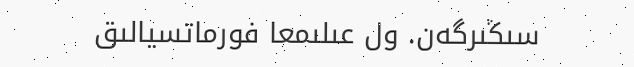سىڭىرگەن. ول عىلىمعا فورماتسيالىق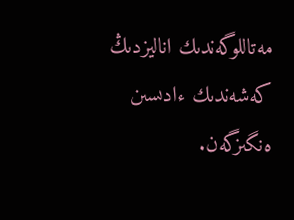مەتاللوگەندىك اناليزدىڭ كەشەندىك ءادىسىن ەنگىزگەن.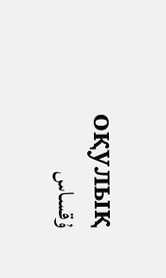оқулық
ۇقساس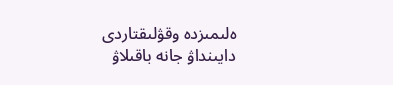ەلىمىزدە وقۋلىقتاردى دايىنداۋ جانە باقىلاۋ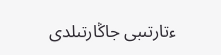ءتارتىبى جاڭارتىلدى